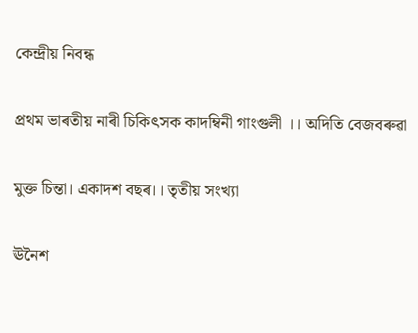কেন্দ্ৰীয় নিবন্ধ

প্ৰথম ভাৰতীয় নাৰী চিকিৎসক কাদম্বিনী গাংগুলী ।। অদিতি বেজবৰুৱা

মুক্ত চিন্তা। একাদশ বছৰ।। তৃতীয় সংখ্যা

ঊনৈশ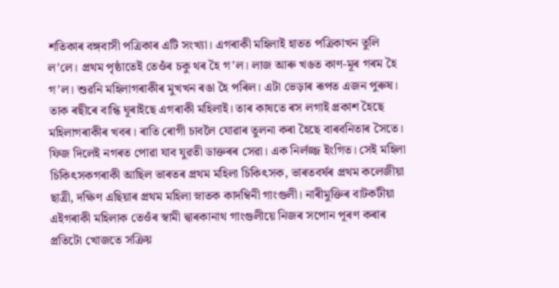শতিকাৰ বঙ্গবাসী পত্রিকাৰ এটি সংখ্যা। এগৰাকী মহিলাই হাতত পত্রিকাখন তুলি ল’লে। প্রথম পৃষ্ঠাতেই তেওঁৰ চকু থৰ হৈ গ’ল। লাজ আৰু খঙত কাণ-মূৰ গৰম হৈ গ’ল। শুৱনি মহিলাগৰাকীৰ মুখখন ৰঙা হৈ পৰিল। এটা ভেড়াৰ ৰূপত এজন পুৰুষ। তাক ৰছীৰে বান্ধি ঘূৰাইছে এগৰাকী মহিলাই। তাৰ কাষতে ৰস লগাই প্রকাশ হৈছে মহিলাগৰাকীৰ খবৰ। ৰাতি ৰোগী চাবলৈ যোৱাৰ তুলনা কৰা হৈছে বাৰবনিতাৰ সৈতে। ফিজ দিলেই নগৰত পোৱা যাব যুৱতী ডাক্তৰৰ সেৱা। এক নিৰ্লজ্জ ইংগিত। সেই মহিলা চিকিৎসকগৰাকী আছিল ভাৰতৰ প্ৰথম মহিলা চিকিৎসক, ভাৰতবৰ্ষৰ প্ৰথম কলেজীয়া ছাত্রী, দক্ষিণ এছিয়াৰ প্ৰথম মহিলা স্নাতক কাদম্বিনী গাংগুলী। নাৰীমুক্তিৰ বাটকটীয়া এইগৰাকী মহিলাক তেওঁৰ স্বামী দ্বাৰকানাথ গাংগুলীয়ে নিজৰ সপোন পূৰণ কৰাৰ প্ৰতিটো খোজতে সক্রিয়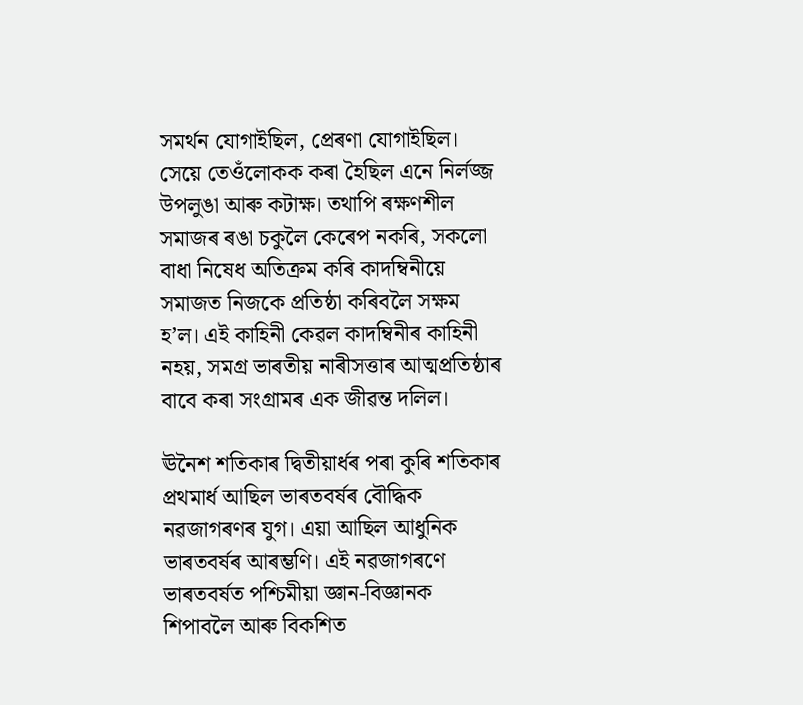সমর্থন যোগাইছিল, প্ৰেৰণা যোগাইছিল। সেয়ে তেওঁলোকক কৰা হৈছিল এনে নিৰ্লজ্জ উপলুঙা আৰু কটাক্ষ। তথাপি ৰক্ষণশীল সমাজৰ ৰঙা চকুলৈ কেৰেপ নকৰি, সকলো বাধা নিষেধ অতিক্রম কৰি কাদম্বিনীয়ে সমাজত নিজকে প্রতিষ্ঠা কৰিবলৈ সক্ষম হ’ল। এই কাহিনী কেৱল কাদম্বিনীৰ কাহিনী নহয়, সমগ্ৰ ভাৰতীয় নাৰীসত্তাৰ আত্মপ্ৰতিষ্ঠাৰ বাবে কৰা সংগ্ৰামৰ এক জীৱন্ত দলিল।

ঊনৈশ শতিকাৰ দ্বিতীয়াৰ্ধৰ পৰা কুৰি শতিকাৰ প্ৰথমাৰ্ধ আছিল ভাৰতবৰ্ষৰ বৌদ্ধিক নৱজাগৰণৰ যুগ। এয়া আছিল আধুনিক ভাৰতবৰ্ষৰ আৰম্ভণি। এই নৱজাগৰণে ভাৰতবৰ্ষত পশ্চিমীয়া জ্ঞান-বিজ্ঞানক শিপাবলৈ আৰু বিকশিত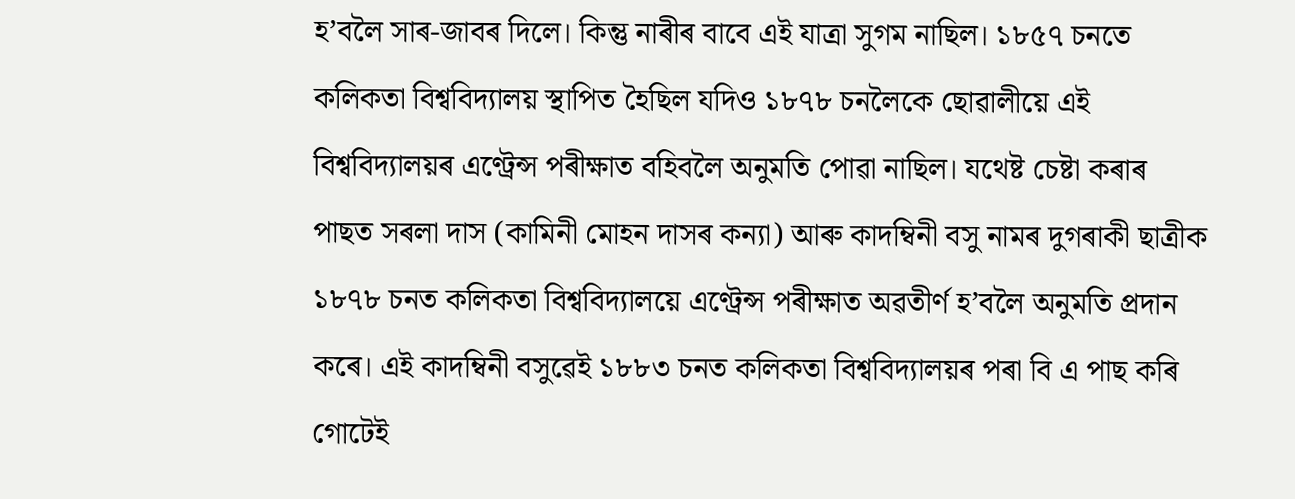হ’বলৈ সাৰ-জাবৰ দিলে। কিন্তু নাৰীৰ বাবে এই যাত্রা সুগম নাছিল। ১৮৫৭ চনতে কলিকতা বিশ্ববিদ্যালয় স্থাপিত হৈছিল যদিও ১৮৭৮ চনলৈকে ছোৱালীয়ে এই বিশ্ববিদ্যালয়ৰ এণ্ট্ৰেন্স পৰীক্ষাত বহিবলৈ অনুমতি পোৱা নাছিল। যথেষ্ট চেষ্টা কৰাৰ পাছত সৰলা দাস (কামিনী মোহন দাসৰ কন্যা) আৰু কাদম্বিনী বসু নামৰ দুগৰাকী ছাত্ৰীক ১৮৭৮ চনত কলিকতা বিশ্ববিদ্যালয়ে এণ্ট্ৰেন্স পৰীক্ষাত অৱতীৰ্ণ হ’বলৈ অনুমতি প্রদান কৰে। এই কাদম্বিনী বসুৱেই ১৮৮৩ চনত কলিকতা বিশ্ববিদ্যালয়ৰ পৰা বি এ পাছ কৰি গোটেই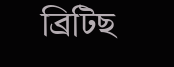ব্ৰিটিছ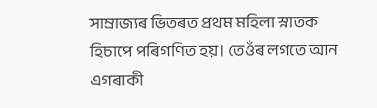সাম্ৰাজ্যৰ ভিতৰত প্ৰথম মহিলা স্নাতক হিচাপে পৰিগণিত হয়। তেওঁৰ লগতে আন এগৰাকী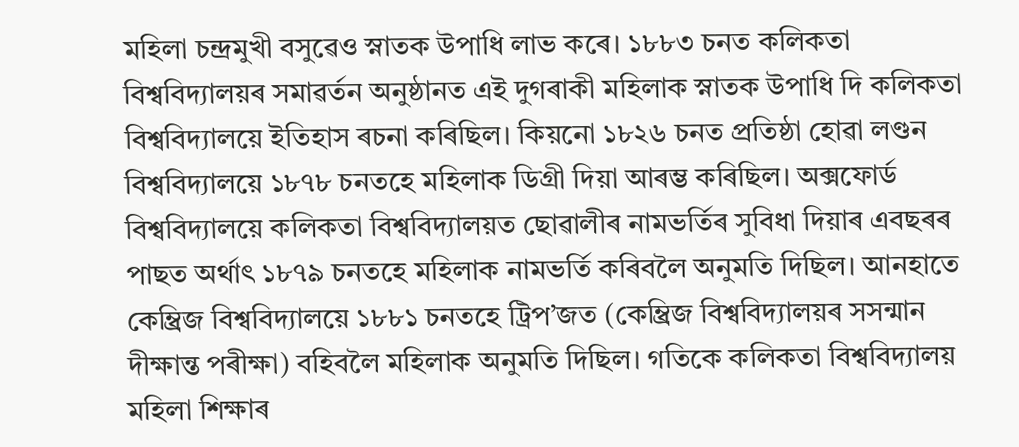মহিলা চন্দ্রমুখী বসুৱেও স্নাতক উপাধি লাভ কৰে। ১৮৮৩ চনত কলিকতা বিশ্ববিদ্যালয়ৰ সমাৱৰ্তন অনুষ্ঠানত এই দুগৰাকী মহিলাক স্নাতক উপাধি দি কলিকতা বিশ্ববিদ্যালয়ে ইতিহাস ৰচনা কৰিছিল। কিয়নো ১৮২৬ চনত প্রতিষ্ঠা হোৱা লণ্ডন বিশ্ববিদ্যালয়ে ১৮৭৮ চনতহে মহিলাক ডিগ্রী দিয়া আৰম্ভ কৰিছিল। অক্সফোর্ড বিশ্ববিদ্যালয়ে কলিকতা বিশ্ববিদ্যালয়ত ছোৱালীৰ নামভৰ্তিৰ সুবিধা দিয়াৰ এবছৰৰ পাছত অর্থাৎ ১৮৭৯ চনতহে মহিলাক নামভৰ্তি কৰিবলৈ অনুমতি দিছিল। আনহাতে কেম্ব্রিজ বিশ্ববিদ্যালয়ে ১৮৮১ চনতহে ট্রিপ’জত (কেম্ব্রিজ বিশ্ববিদ্যালয়ৰ সসন্মান দীক্ষান্ত পৰীক্ষা) বহিবলৈ মহিলাক অনুমতি দিছিল। গতিকে কলিকতা বিশ্ববিদ্যালয় মহিলা শিক্ষাৰ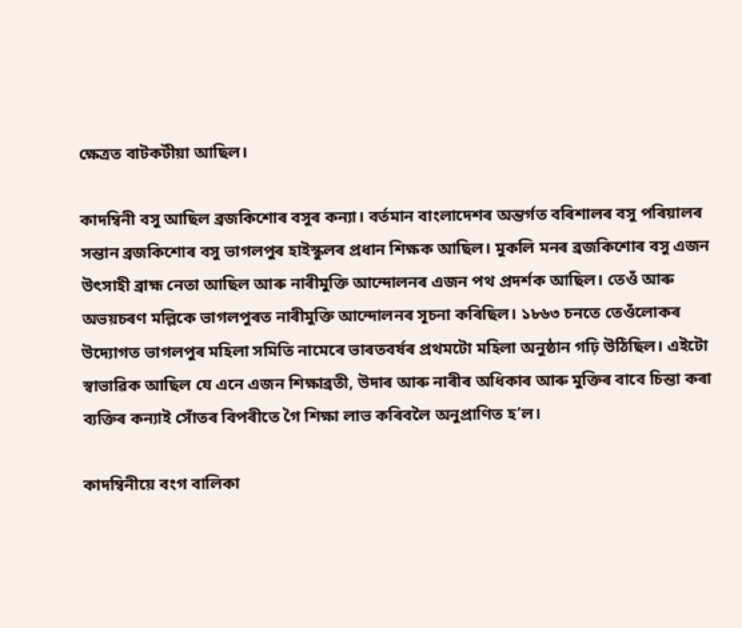ক্ষেত্ৰত বাটকটীয়া আছিল।

কাদম্বিনী বসু আছিল ব্রজকিশোৰ বসুৰ কন্যা। বর্তমান বাংলাদেশৰ অন্তৰ্গত বৰিশালৰ বসু পৰিয়ালৰ সন্তান ব্রজকিশোৰ বসু ভাগলপুৰ হাইস্কুলৰ প্ৰধান শিক্ষক আছিল। মুকলি মনৰ ব্ৰজকিশোৰ বসু এজন উৎসাহী ব্রাহ্ম নেতা আছিল আৰু নাৰীমুক্তি আন্দোলনৰ এজন পথ প্রদর্শক আছিল। তেওঁ আৰু অভয়চৰণ মল্লিকে ভাগলপুৰত নাৰীমুক্তি আন্দোলনৰ সূচনা কৰিছিল। ১৮৬৩ চনতে তেওঁলোকৰ উদ্যোগত ভাগলপুৰ মহিলা সমিতি নামেৰে ভাৰতবৰ্ষৰ প্ৰথমটো মহিলা অনুষ্ঠান গঢ়ি উঠিছিল। এইটো স্বাভাৱিক আছিল যে এনে এজন শিক্ষাব্রতী, উদাৰ আৰু নাৰীৰ অধিকাৰ আৰু মুক্তিৰ বাবে চিন্তা কৰা ব্যক্তিৰ কন্যাই সোঁতৰ বিপৰীতে গৈ শিক্ষা লাভ কৰিবলৈ অনুপ্রাণিত হ’ল।

কাদম্বিনীয়ে বংগ বালিকা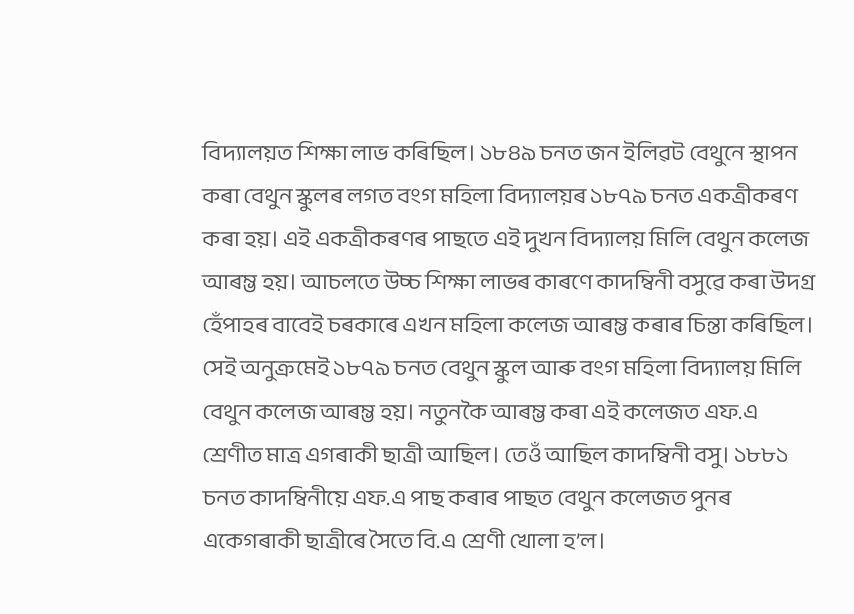বিদ্যালয়ত শিক্ষা লাভ কৰিছিল। ১৮৪৯ চনত জন ইলিৱট বেথুনে স্থাপন কৰা বেথুন স্কুলৰ লগত বংগ মহিলা বিদ্যালয়ৰ ১৮৭৯ চনত একত্ৰীকৰণ কৰা হয়। এই একত্ৰীকৰণৰ পাছতে এই দুখন বিদ্যালয় মিলি বেথুন কলেজ আৰম্ভ হয়। আচলতে উচ্চ শিক্ষা লাভৰ কাৰণে কাদম্বিনী বসুৱে কৰা উদগ্র হেঁপাহৰ বাবেই চৰকাৰে এখন মহিলা কলেজ আৰম্ভ কৰাৰ চিন্তা কৰিছিল। সেই অনুক্রমেই ১৮৭৯ চনত বেথুন স্কুল আৰু বংগ মহিলা বিদ্যালয় মিলি বেথুন কলেজ আৰম্ভ হয়। নতুনকৈ আৰম্ভ কৰা এই কলেজত এফ.এ শ্রেণীত মাত্ৰ এগৰাকী ছাত্ৰী আছিল। তেওঁ আছিল কাদম্বিনী বসু। ১৮৮১ চনত কাদম্বিনীয়ে এফ.এ পাছ কৰাৰ পাছত বেথুন কলেজত পুনৰ একেগৰাকী ছাত্ৰীৰে সৈতে বি.এ শ্রেণী খোলা হ’ল।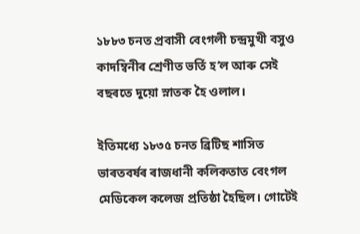১৮৮৩ চনত প্রবাসী বেংগলী চন্দ্রমুখী বসুও কাদম্বিনীৰ শ্ৰেণীত ভর্তি হ’ল আৰু সেই বছৰতে দুয়ো স্নাতক হৈ ওলাল।

ইতিমধ্যে ১৮৩৫ চনত ব্রিটিছ শাসিত ভাৰতবৰ্ষৰ ৰাজধানী কলিকতাত বেংগল মেডিকেল কলেজ প্রতিষ্ঠা হৈছিল। গোটেই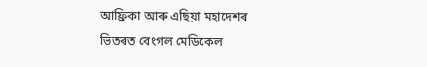আফ্রিকা আৰু এছিয়া মহাদেশৰ ভিতৰত বেংগল মেডিকেল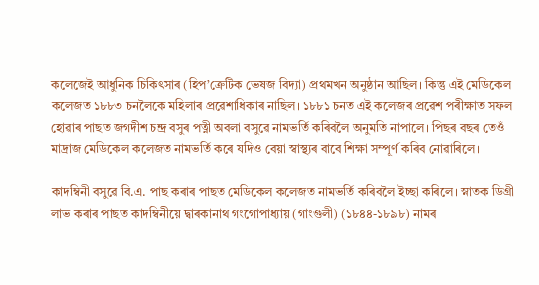কলেজেই আধুনিক চিকিৎসাৰ (হিপ’ক্রেটিক ভেষজ বিদ্যা) প্রথমখন অনুষ্ঠান আছিল। কিন্তু এই মেডিকেল কলেজত ১৮৮৩ চনলৈকে মহিলাৰ প্ৰৱেশাধিকাৰ নাছিল। ১৮৮১ চনত এই কলেজৰ প্ৰৱেশ পৰীক্ষাত সফল হোৱাৰ পাছত জগদীশ চন্দ্ৰ বসুৰ পত্নী অবলা বসুৱে নামভৰ্তি কৰিবলৈ অনুমতি নাপালে। পিছৰ বছৰ তেওঁ মাদ্রাজ মেডিকেল কলেজত নামভৰ্তি কৰে যদিও বেয়া স্বাস্থ্যৰ বাবে শিক্ষা সম্পূৰ্ণ কৰিব নোৱাৰিলে।

কাদম্বিনী বসুৱে বি.এ. পাছ কৰাৰ পাছত মেডিকেল কলেজত নামভর্তি কৰিবলৈ ইচ্ছা কৰিলে। স্নাতক ডিগ্রী লাভ কৰাৰ পাছত কাদম্বিনীয়ে দ্বাৰকানাথ গংগোপাধ্যায় (গাংগুলী) (১৮৪৪-১৮৯৮) নামৰ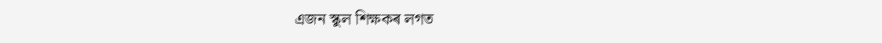এজন স্কুল শিক্ষকৰ লগত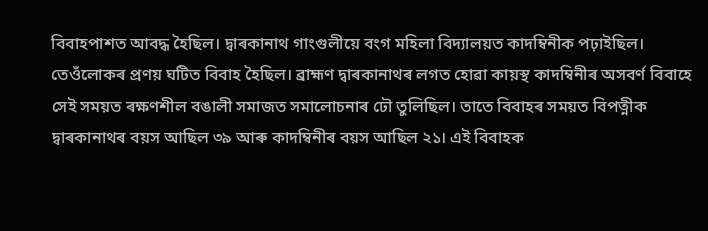বিবাহপাশত আবদ্ধ হৈছিল। দ্বাৰকানাথ গাংগুলীয়ে বংগ মহিলা বিদ্যালয়ত কাদম্বিনীক পঢ়াইছিল। তেওঁলোকৰ প্ৰণয় ঘটিত বিবাহ হৈছিল। ব্রাহ্মণ দ্বাৰকানাথৰ লগত হোৱা কায়স্থ কাদম্বিনীৰ অসবর্ণ বিবাহে সেই সময়ত ৰক্ষণশীল বঙালী সমাজত সমালোচনাৰ ঢৌ তুলিছিল। তাতে বিবাহৰ সময়ত বিপত্নীক দ্বাৰকানাথৰ বয়স আছিল ৩৯ আৰু কাদম্বিনীৰ বয়স আছিল ২১। এই বিবাহক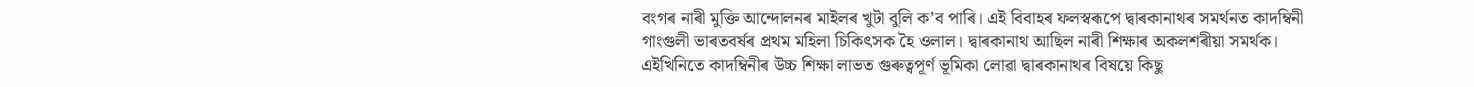বংগৰ নাৰী মুক্তি আন্দোলনৰ মাইলৰ খুটা বুলি ক’ব পাৰি। এই বিবাহৰ ফলস্বৰূপে দ্বাৰকানাথৰ সমৰ্থনত কাদম্বিনী গাংগুলী ভাৰতবৰ্ষৰ প্ৰথম মহিলা চিকিৎসক হৈ ওলাল। দ্বাৰকানাথ আছিল নাৰী শিক্ষাৰ অকলশৰীয়া সমর্থক। এইখিনিতে কাদম্বিনীৰ উচ্চ শিক্ষা লাভত গুৰুত্বপূৰ্ণ ভূমিকা লোৱা দ্বাৰকানাথৰ বিষয়ে কিছু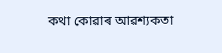কথা কোৱাৰ আৱশ্যকতা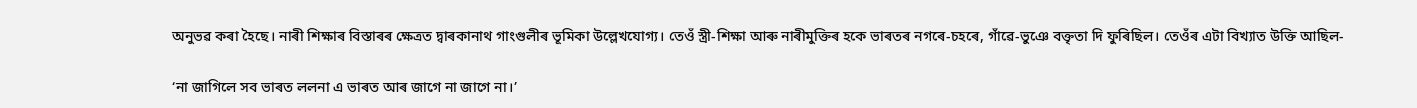অনুভৱ কৰা হৈছে। নাৰী শিক্ষাৰ বিস্তাৰৰ ক্ষেত্ৰত দ্বাৰকানাথ গাংগুলীৰ ভূমিকা উল্লেখযোগ্য। তেওঁ স্ত্রী-শিক্ষা আৰু নাৰীমুক্তিৰ হকে ভাৰতৰ নগৰে-চহৰে, গাঁৱে-ভুঞে বক্তৃতা দি ফুৰিছিল। তেওঁৰ এটা বিখ্যাত উক্তি আছিল-

‘না জাগিলে সব ভাৰত ললনা এ ভাৰত আৰ জাগে না জাগে না।’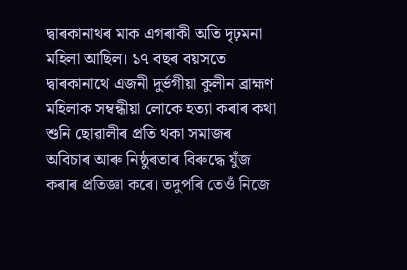দ্বাৰকানাথৰ মাক এগৰাকী অতি দৃঢ়মনা মহিলা আছিল। ১৭ বছৰ বয়সতে দ্বাৰকানাথে এজনী দুৰ্ভগীয়া কুলীন ব্রাহ্মণ মহিলাক সম্বন্ধীয়া লোকে হত্যা কৰাৰ কথা শুনি ছোৱালীৰ প্ৰতি থকা সমাজৰ অবিচাৰ আৰু নিষ্ঠুৰতাৰ বিৰুদ্ধে যুঁজ কৰাৰ প্ৰতিজ্ঞা কৰে। তদুপৰি তেওঁ নিজে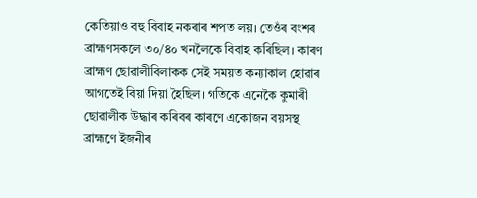কেতিয়াও বহু বিবাহ নকৰাৰ শপত লয়। তেওঁৰ বংশৰ ব্ৰাহ্মণসকলে ৩০/৪০ খনলৈকে বিবাহ কৰিছিল। কাৰণ ব্রাহ্মণ ছোৱালীবিলাকক সেই সময়ত কন্যাকাল হোৱাৰ আগতেই বিয়া দিয়া হৈছিল। গতিকে এনেকৈ কুমাৰী ছোৱালীক উদ্ধাৰ কৰিবৰ কাৰণে একোজন বয়সস্থ ব্রাহ্মণে ইজনীৰ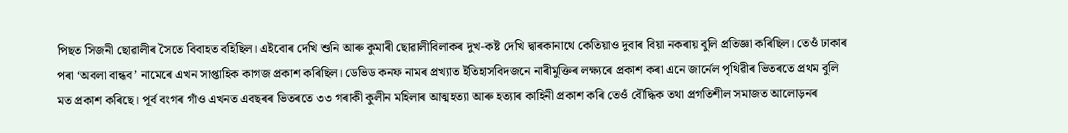পিছত সিজনী ছোৱালীৰ সৈতে বিবাহত বহিছিল। এইবোৰ দেখি শুনি আৰু কুমাৰী ছোৱালীবিলাকৰ দুখ-কষ্ট দেখি দ্বাৰকানাথে কেতিয়াও দুবাৰ বিয়া নকৰায় বুলি প্রতিজ্ঞা কৰিছিল। তেওঁ ঢাকাৰ পৰা ‘অবলা বান্ধব’ নামেৰে এখন সাপ্তাহিক কাগজ প্রকাশ কৰিছিল। ডেভিড কনফ নামৰ প্ৰখ্যাত ইতিহাসবিদজনে নাৰীমুক্তিৰ লক্ষ্যৰে প্ৰকাশ কৰা এনে জার্নেল পৃথিৱীৰ ভিতৰতে প্রথম বুলি মত প্ৰকাশ কৰিছে। পূর্ব বংগৰ গাঁও এখনত এবছৰৰ ভিতৰতে ৩৩ গৰাকী কুলীন মহিলাৰ আত্মহত্যা আৰু হত্যাৰ কাহিনী প্রকাশ কৰি তেওঁ বৌদ্ধিক তথা প্রগতিশীল সমাজত আলোড়নৰ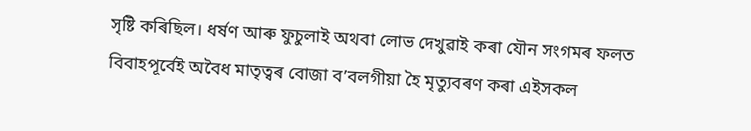সৃষ্টি কৰিছিল। ধৰ্ষণ আৰু ফুচুলাই অথবা লোভ দেখুৱাই কৰা যৌন সংগমৰ ফলত বিবাহপূর্বেই অবৈধ মাতৃত্বৰ বোজা ব’বলগীয়া হৈ মৃত্যুবৰণ কৰা এইসকল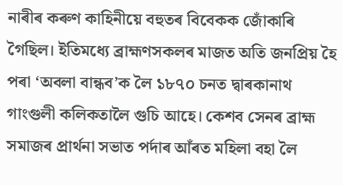নাৰীৰ কৰুণ কাহিনীয়ে বহুতৰ বিবেকক জোঁকাৰি গৈছিল। ইতিমধ্যে ব্রাহ্মণসকলৰ মাজত অতি জনপ্রিয় হৈ পৰা ‘অবলা বান্ধব’ক লৈ ১৮৭০ চনত দ্বাৰকানাথ গাংগুলী কলিকতালৈ গুচি আহে। কেশব সেনৰ ব্ৰাহ্ম সমাজৰ প্ৰাৰ্থনা সভাত পৰ্দাৰ আঁৰত মহিলা বহা লৈ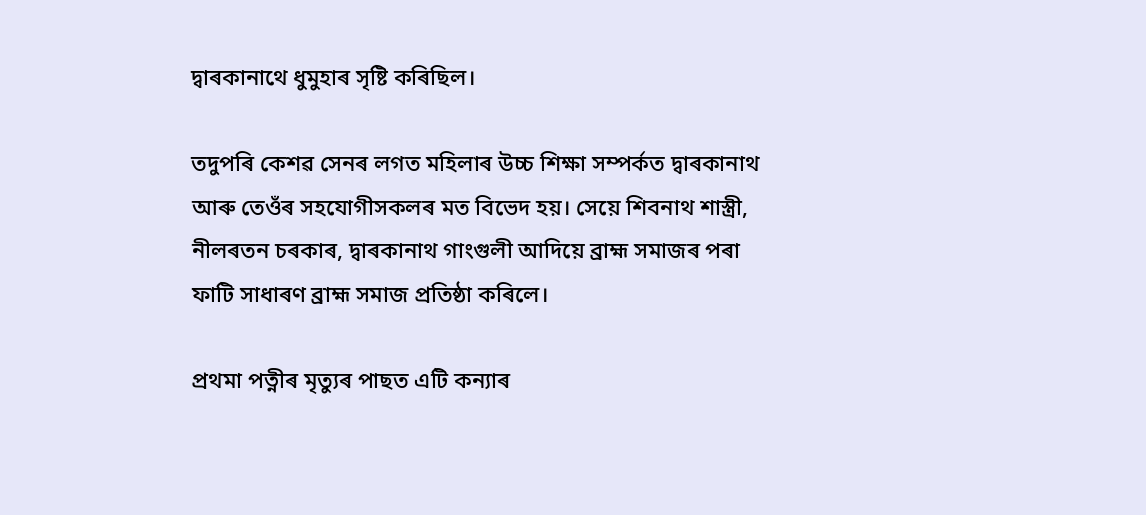দ্বাৰকানাথে ধুমুহাৰ সৃষ্টি কৰিছিল।

তদুপৰি কেশৱ সেনৰ লগত মহিলাৰ উচ্চ শিক্ষা সম্পৰ্কত দ্বাৰকানাথ আৰু তেওঁৰ সহযোগীসকলৰ মত বিভেদ হয়। সেয়ে শিবনাথ শাস্ত্রী, নীলৰতন চৰকাৰ, দ্বাৰকানাথ গাংগুলী আদিয়ে ব্রাহ্ম সমাজৰ পৰা ফাটি সাধাৰণ ব্রাহ্ম সমাজ প্রতিষ্ঠা কৰিলে।

প্রথমা পত্নীৰ মৃত্যুৰ পাছত এটি কন্যাৰ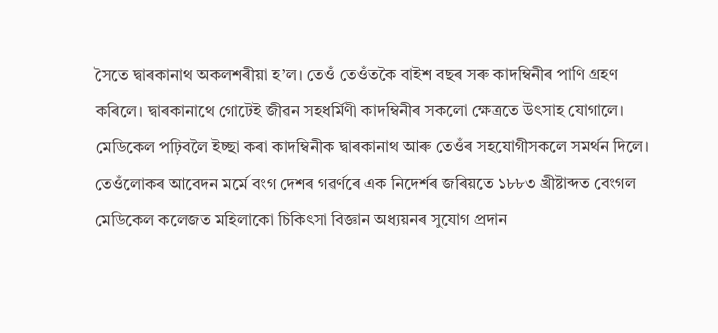সৈতে দ্বাৰকানাথ অকলশৰীয়া হ’ল। তেওঁ তেওঁতকৈ বাইশ বছৰ সৰু কাদম্বিনীৰ পাণি গ্রহণ কৰিলে। দ্বাৰকানাথে গোটেই জীৱন সহধর্মিণী কাদম্বিনীৰ সকলো ক্ষেত্রতে উৎসাহ যোগালে। মেডিকেল পঢ়িবলৈ ইচ্ছা কৰা কাদম্বিনীক দ্বাৰকানাথ আৰু তেওঁৰ সহযোগীসকলে সমর্থন দিলে। তেওঁলোকৰ আবেদন মর্মে বংগ দেশৰ গৱৰ্ণৰে এক নিদেৰ্শৰ জৰিয়তে ১৮৮৩ খ্রীষ্টাব্দত বেংগল মেডিকেল কলেজত মহিলাকো চিকিৎসা বিজ্ঞান অধ্যয়নৰ সুযোগ প্রদান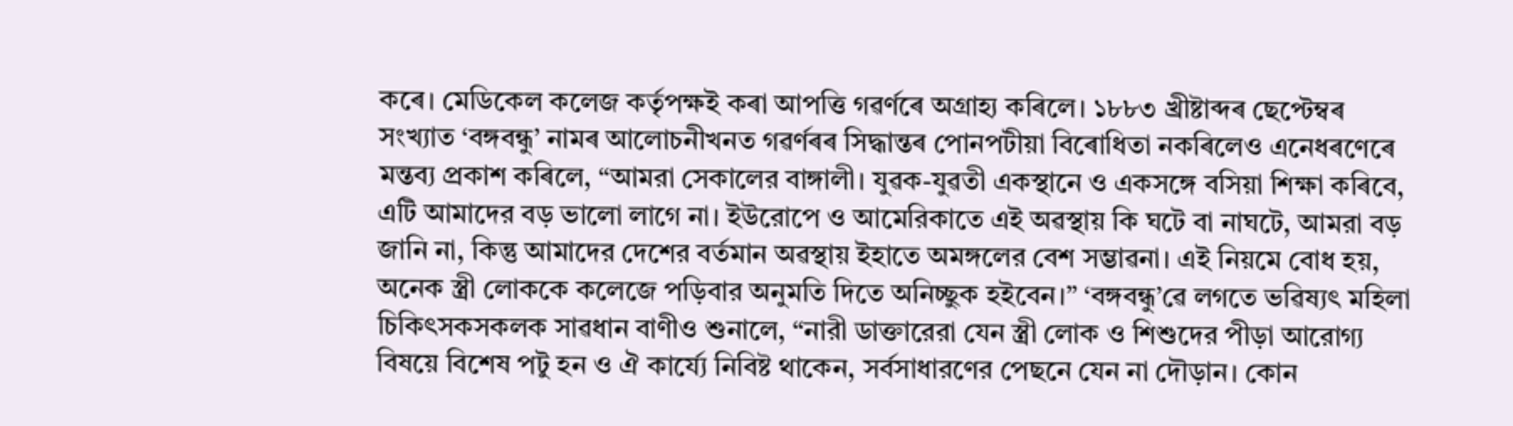কৰে। মেডিকেল কলেজ কর্তৃপক্ষই কৰা আপত্তি গৱৰ্ণৰে অগ্রাহ্য কৰিলে। ১৮৮৩ খ্ৰীষ্টাব্দৰ ছেপ্টেম্বৰ সংখ্যাত ‘বঙ্গবন্ধু’ নামৰ আলোচনীখনত গৱৰ্ণৰৰ সিদ্ধান্তৰ পোনপটীয়া বিৰোধিতা নকৰিলেও এনেধৰণেৰে মন্তব্য প্রকাশ কৰিলে, “আমরা সেকালের বাঙ্গালী। যুৱক-যুৱতী একস্থানে ও একসঙ্গে বসিয়া শিক্ষা কৰিবে, এটি আমাদের বড় ভালো লাগে না। ইউরোপে ও আমেরিকাতে এই অৱস্থায় কি ঘটে বা নাঘটে, আমরা বড় জানি না, কিন্তু আমাদের দেশের বর্তমান অৱস্থায় ইহাতে অমঙ্গলের বেশ সম্ভাৱনা। এই নিয়মে বোধ হয়, অনেক স্ত্রী লোককে কলেজে পড়িবার অনুমতি দিতে অনিচ্ছুক হইবেন।” ‘বঙ্গবন্ধু’ৱে লগতে ভৱিষ্যৎ মহিলা চিকিৎসকসকলক সাৱধান বাণীও শুনালে, “নারী ডাক্তারেরা যেন স্ত্রী লোক ও শিশুদের পীড়া আরোগ্য বিষয়ে বিশেষ পটু হন ও ঐ কার্য্যে নিবিষ্ট থাকেন, সর্বসাধারণের পেছনে যেন না দৌড়ান। কোন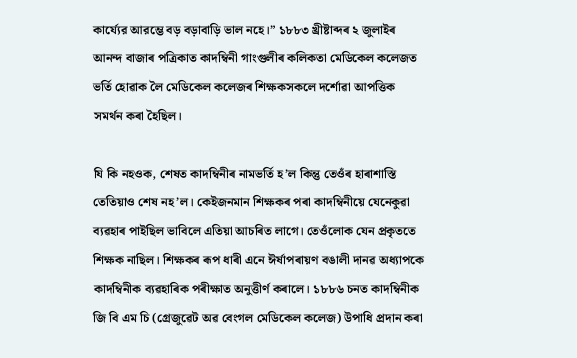কার্য্যের আরম্ভে বড় বড়াবাড়ি ভাল নহে।” ১৮৮৩ খ্ৰীষ্টাব্দৰ ২ জুলাইৰ আনন্দ বাজাৰ পত্রিকাত কাদম্বিনী গাংগুলীৰ কলিকতা মেডিকেল কলেজত ভর্তি হোৱাক লৈ মেডিকেল কলেজৰ শিক্ষকসকলে দর্শোৱা আপত্তিক সমর্থন কৰা হৈছিল।

যি কি নহওক, শেষত কাদম্বিনীৰ নামভৰ্তি হ’ল কিন্তু তেওঁৰ হাৰাশাস্তি তেতিয়াও শেষ নহ’ল। কেইজনমান শিক্ষকৰ পৰা কাদম্বিনীয়ে যেনেকুৱা ব্যৱহাৰ পাইছিল ভাবিলে এতিয়া আচৰিত লাগে। তেওঁলোক যেন প্রকৃততে শিক্ষক নাছিল। শিক্ষকৰ ৰূপ ধাৰী এনে ঈর্ষাপৰায়ণ বঙালী দানৱ অধ্যাপকে কাদম্বিনীক ব্যৱহাৰিক পৰীক্ষাত অনুত্তীৰ্ণ কৰালে। ১৮৮৬ চনত কাদম্বিনীক জি বি এম চি (গ্রেজুৱেট অৱ বেংগল মেডিকেল কলেজ) উপাধি প্রদান কৰা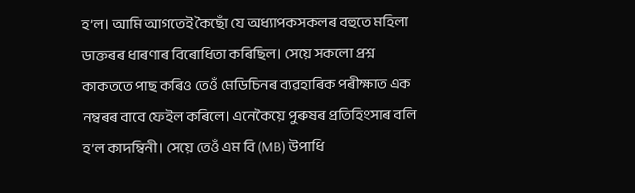হ’ল। আমি আগতেই কৈছোঁ যে অধ্যাপকসকলৰ বহুতে মহিলা ডাক্তৰৰ ধাৰণাৰ বিৰোধিতা কৰিছিল। সেয়ে সকলো প্রশ্ন কাকততে পাছ কৰিও তেওঁ মেডিচিনৰ ব্যৱহাৰিক পৰীক্ষাত এক নম্বৰৰ বাবে ফেইল কৰিলে। এনেকৈয়ে পুৰুষৰ প্রতিহিংসাৰ বলি হ’ল কাদম্বিনী। সেয়ে তেওঁ এম বি (MB) উপাধি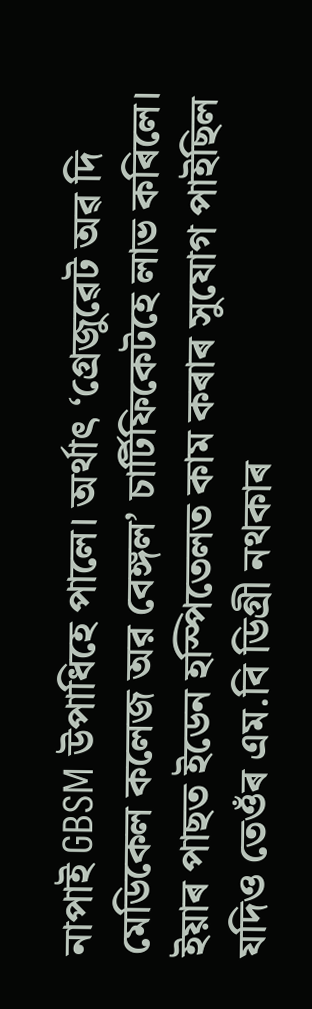নাপাই GBSM উপাধিহে পালে। অর্থাৎ ‘গ্ৰেজুৱেট অৱ দি মেডিকেল কলেজ অর বেঙ্গল’ চার্টিফিকেটহে লাভ কৰিলে। ইয়াৰ পাছত ইডেন হস্পিতেলত কাম কৰাৰ সুযোগ পাইছিল যদিও তেওঁৰ এম.বি ডিগ্রী নথকাৰ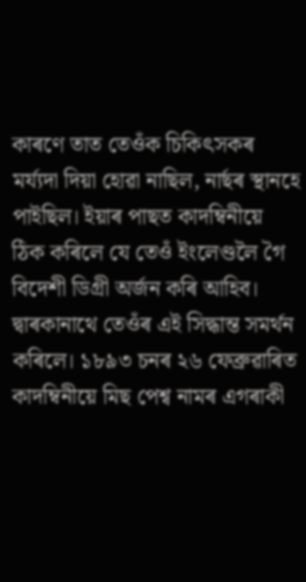কাৰণে তাত তেওঁক চিকিৎসকৰ মৰ্য্যদা দিয়া হোৱা নাছিল, নাৰ্ছৰ স্থানহে পাইছিল। ইয়াৰ পাছত কাদম্বিনীয়ে ঠিক কৰিলে যে তেওঁ ইংলেণ্ডলৈ গৈ বিদেশী ডিগ্রী অর্জন কৰি আহিব। দ্বাৰকানাথে তেওঁৰ এই সিদ্ধান্ত সমর্থন কৰিলে। ১৮৯৩ চনৰ ২৬ ফেব্ৰুৱাৰিত কাদম্বিনীয়ে মিছ পেশ্ব নামৰ এগৰাকী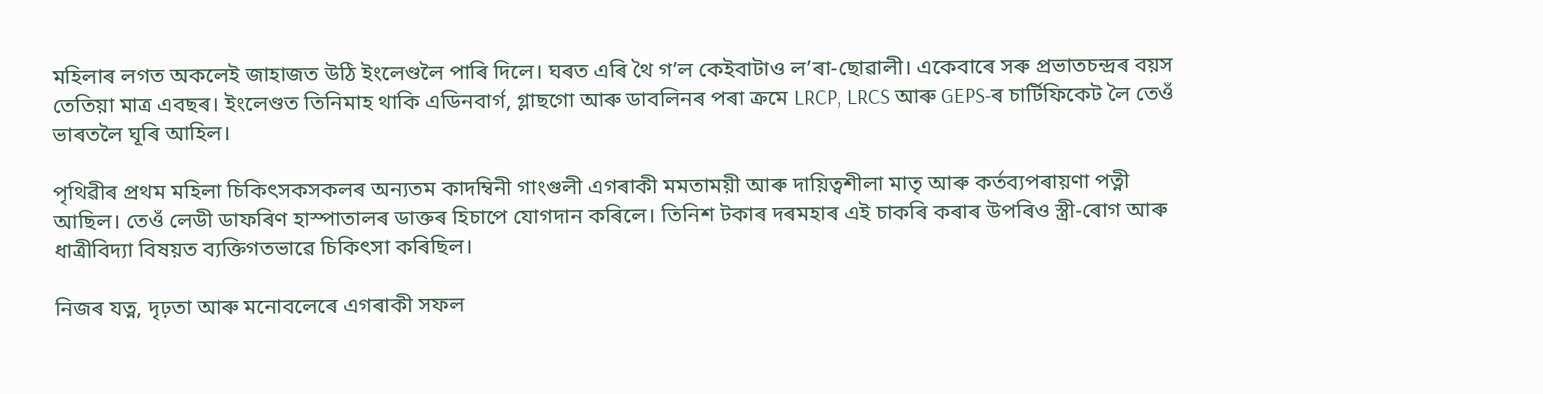মহিলাৰ লগত অকলেই জাহাজত উঠি ইংলেণ্ডলৈ পাৰি দিলে। ঘৰত এৰি থৈ গ’ল কেইবাটাও ল’ৰা-ছোৱালী। একেবাৰে সৰু প্ৰভাতচন্দ্ৰৰ বয়স তেতিয়া মাত্ৰ এবছৰ। ইংলেণ্ডত তিনিমাহ থাকি এডিনবার্গ, গ্লাছগো আৰু ডাবলিনৰ পৰা ক্ৰমে LRCP, LRCS আৰু GEPS-ৰ চাৰ্টিফিকেট লৈ তেওঁ ভাৰতলৈ ঘূৰি আহিল।

পৃথিৱীৰ প্ৰথম মহিলা চিকিৎসকসকলৰ অন্যতম কাদম্বিনী গাংগুলী এগৰাকী মমতাময়ী আৰু দায়িত্বশীলা মাতৃ আৰু কৰ্তব্যপৰায়ণা পত্নী আছিল। তেওঁ লেডী ডাফৰিণ হাস্পাতালৰ ডাক্তৰ হিচাপে যোগদান কৰিলে। তিনিশ টকাৰ দৰমহাৰ এই চাকৰি কৰাৰ উপৰিও স্ত্রী-ৰোগ আৰু ধাত্রীবিদ্যা বিষয়ত ব্যক্তিগতভাৱে চিকিৎসা কৰিছিল।

নিজৰ যত্ন, দৃঢ়তা আৰু মনোবলেৰে এগৰাকী সফল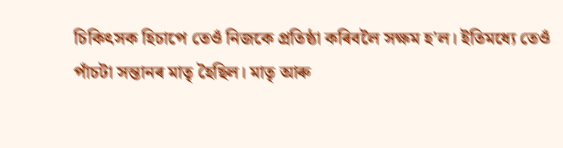চিকিৎসক হিচাপে তেওঁ নিজকে প্রতিষ্ঠা কৰিবলৈ সক্ষম হ’ল। ইতিমধ্যে তেওঁ পাঁচটা সন্তানৰ মাতৃ হৈছিল। মাতৃ আৰু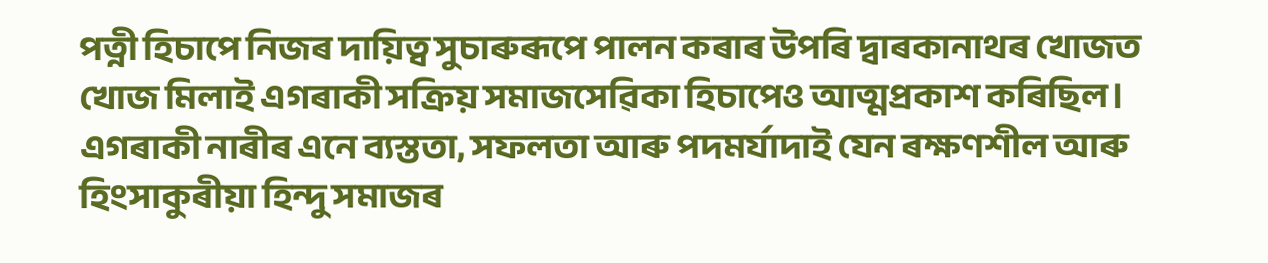পত্নী হিচাপে নিজৰ দায়িত্ব সুচাৰুৰূপে পালন কৰাৰ উপৰি দ্বাৰকানাথৰ খোজত খোজ মিলাই এগৰাকী সক্রিয় সমাজসেৱিকা হিচাপেও আত্মপ্রকাশ কৰিছিল। এগৰাকী নাৰীৰ এনে ব্যস্ততা, সফলতা আৰু পদমর্যাদাই যেন ৰক্ষণশীল আৰু হিংসাকুৰীয়া হিন্দু সমাজৰ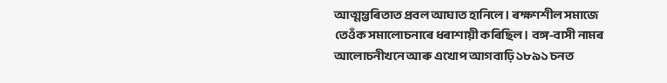আত্মম্ভৰিতাত প্রবল আঘাত হানিলে। ৰক্ষণশীল সমাজে তেওঁক সমালোচনাৰে ধৰাশায়ী কৰিছিল। বঙ্গ-বাসী নামৰ আলোচনীখনে আৰু এখোপ আগবাঢ়ি ১৮৯১ চনত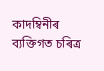কাদম্বিনীৰ ব্যক্তিগত চৰিত্ৰ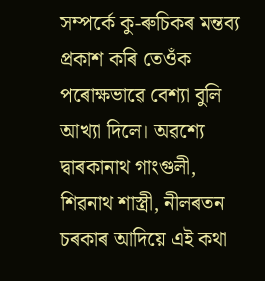সম্পৰ্কে কু-ৰুচিকৰ মন্তব্য প্ৰকাশ কৰি তেওঁক পৰোক্ষভাৱে বেশ্যা বুলি আখ্যা দিলে। অৱশ্যে দ্বাৰকানাথ গাংগুলী, শিৱনাথ শাস্ত্ৰী, নীলৰতন চৰকাৰ আদিয়ে এই কথা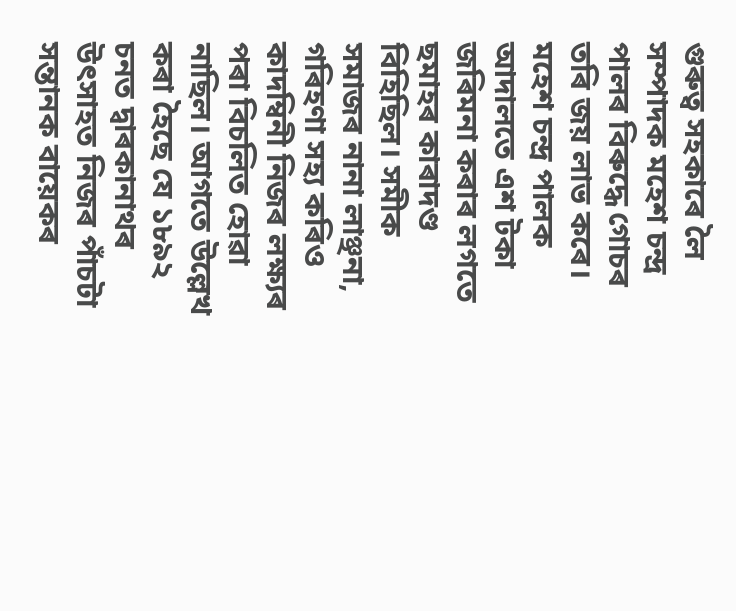গুৰুত্ব সহকাৰে লৈ সম্পাদক মহেশ চন্দ্ৰ পালৰ বিৰুদ্ধে গোচৰ তৰি জয় লাভ কৰে। মহেশ চন্দ্ৰ পালক আদালতে এশ টকা জৰিমনা কৰাৰ লগতে ছমাহৰ কাৰাদণ্ড বিহিছিল। সমীক সমাজৰ নানা লাঞ্ছনা, গৰিহণা সহ্য কৰিও কাদম্বিনী নিজৰ লক্ষ্যৰ পৰা বিচলিত হোৱা নাছিল। আগতে উল্লেখ কৰা হৈছে যে ১৮৯২ চনত দ্বাৰকানাথৰ উৎসাহত নিজৰ পাঁচটা সন্তানক বায়েকৰ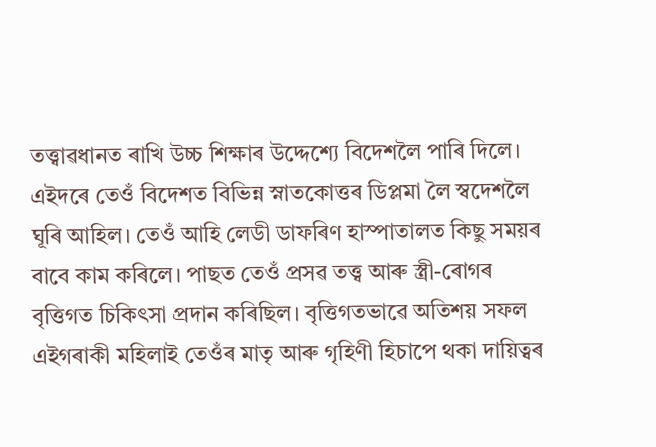তত্ত্বাৱধানত ৰাখি উচ্চ শিক্ষাৰ উদ্দেশ্যে বিদেশলৈ পাৰি দিলে। এইদৰে তেওঁ বিদেশত বিভিন্ন স্নাতকোত্তৰ ডিপ্লমা লৈ স্বদেশলৈ ঘূৰি আহিল। তেওঁ আহি লেডী ডাফৰিণ হাস্পাতালত কিছু সময়ৰ বাবে কাম কৰিলে। পাছত তেওঁ প্ৰসৱ তত্ত্ব আৰু স্ত্রী-ৰোগৰ বৃত্তিগত চিকিৎসা প্রদান কৰিছিল। বৃত্তিগতভাৱে অতিশয় সফল এইগৰাকী মহিলাই তেওঁৰ মাতৃ আৰু গৃহিণী হিচাপে থকা দায়িত্বৰ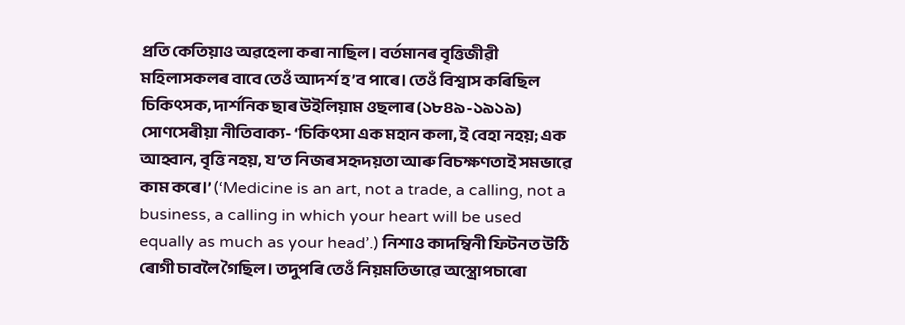প্ৰতি কেতিয়াও অৱহেলা কৰা নাছিল। বৰ্তমানৰ বৃত্তিজীৱী মহিলাসকলৰ বাবে তেওঁ আদর্শ হ’ব পাৰে। তেওঁ বিশ্বাস কৰিছিল চিকিৎসক, দার্শনিক ছাৰ উইলিয়াম ওছলাৰ (১৮৪৯-১৯১৯) সোণসেৰীয়া নীতিবাক্য- ‘চিকিৎসা এক মহান কলা, ই বেহা নহয়; এক আহ্বান, বৃত্তি নহয়, য’ত নিজৰ সহৃদয়তা আৰু বিচক্ষণতাই সমভাৱে কাম কৰে।’ (‘Medicine is an art, not a trade, a calling, not a business, a calling in which your heart will be used equally as much as your head’.) নিশাও কাদম্বিনী ফিটনত উঠি ৰোগী চাবলৈ গৈছিল। তদুপৰি তেওঁ নিয়মতিভাৱে অস্ত্রোপচাৰো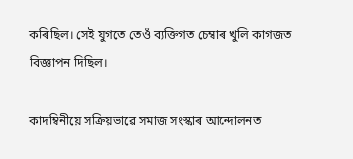কৰিছিল। সেই যুগতে তেওঁ ব্যক্তিগত চেম্বাৰ খুলি কাগজত বিজ্ঞাপন দিছিল।

কাদম্বিনীয়ে সক্রিয়ভাৱে সমাজ সংস্কাৰ আন্দোলনত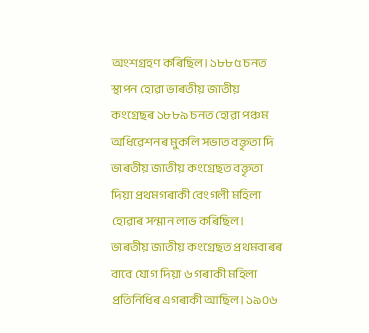অংশগ্রহণ কৰিছিল। ১৮৮৫ চনত স্থাপন হোৱা ভাৰতীয় জাতীয় কংগ্ৰেছৰ ১৮৮৯ চনত হোৱা পঞ্চম অধিৱেশনৰ মুকলি সভাত বক্তৃতা দি ভাৰতীয় জাতীয় কংগ্রেছত বক্তৃতা দিয়া প্রথমগৰাকী বেংগলী মহিলা হোৱাৰ সন্মান লাভ কৰিছিল। ভাৰতীয় জাতীয় কংগ্রেছত প্রথমবাৰৰ বাবে যোগ দিয়া ৬ গৰাকী মহিলা প্রতিনিধিৰ এগৰাকী আছিল। ১৯০৬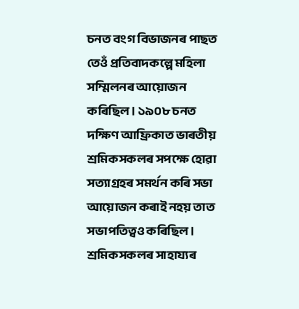চনত বংগ বিভাজনৰ পাছত তেওঁ প্রতিবাদকল্পে মহিলা সম্মিলনৰ আয়োজন কৰিছিল। ১৯০৮ চনত দক্ষিণ আফ্ৰিকাত ভাৰতীয় শ্রমিকসকলৰ সপক্ষে হোৱা সত্যাগ্ৰহৰ সমৰ্থন কৰি সভা আয়োজন কৰাই নহয় তাত সভাপতিত্বও কৰিছিল। শ্ৰমিকসকলৰ সাহায্যৰ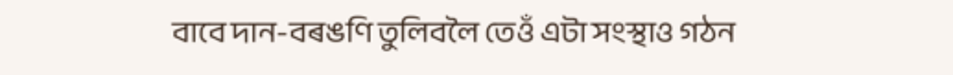বাবে দান-বৰঙণি তুলিবলৈ তেওঁ এটা সংস্থাও গঠন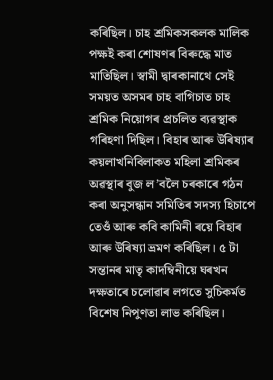কৰিছিল। চাহ শ্রমিকসকলক মালিক পক্ষই কৰা শোষণৰ বিৰুদ্ধে মাত মাতিছিল। স্বামী দ্বাৰকানাথে সেই সময়ত অসমৰ চাহ বাগিচাত চাহ শ্রমিক নিয়োগৰ প্ৰচলিত ব্যৱস্থাক গৰিহণা দিছিল। বিহাৰ আৰু উৰিষ্যাৰ কয়লাখনিবিলাকত মহিলা শ্রমিকৰ অৱস্থাৰ বুজ ল’বলৈ চৰকাৰে গঠন কৰা অনুসন্ধান সমিতিৰ সদস্য হিচাপে তেওঁ আৰু কবি কামিনী ৰয়ে বিহাৰ আৰু উৰিষ্যা ভ্ৰমণ কৰিছিল। ৫ টা সন্তানৰ মাতৃ কাদম্বিনীয়ে ঘৰখন দক্ষতাৰে চলোৱাৰ লগতে সুচিকর্মত বিশেষ নিপুণতা লাভ কৰিছিল।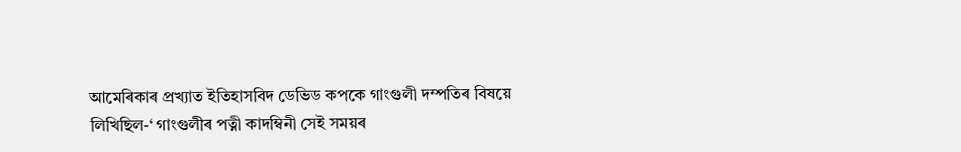আমেৰিকাৰ প্ৰখ্যাত ইতিহাসবিদ ডেভিড কপকে গাংগুলী দম্পতিৰ বিষয়ে লিখিছিল-‘ গাংগুলীৰ পত্নী কাদম্বিনী সেই সময়ৰ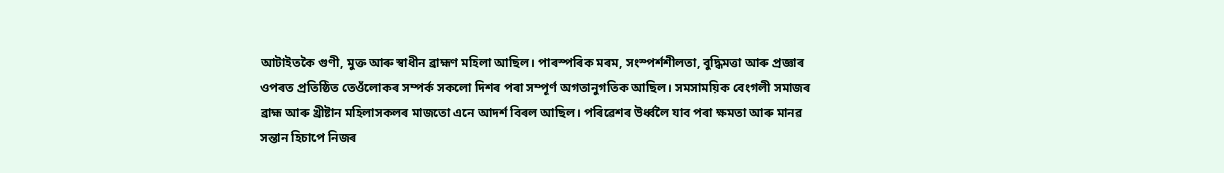আটাইতকৈ গুণী, মুক্ত আৰু স্বাধীন ব্রাহ্মণ মহিলা আছিল। পাৰস্পৰিক মৰম, সংস্পৰ্শশীলতা, বুদ্ধিমত্তা আৰু প্ৰজ্ঞাৰ ওপৰত প্রতিষ্ঠিত তেওঁলোকৰ সম্পৰ্ক সকলো দিশৰ পৰা সম্পূর্ণ অগতানুগতিক আছিল। সমসাময়িক বেংগলী সমাজৰ ব্ৰাহ্ম আৰু খ্রীষ্টান মহিলাসকলৰ মাজতো এনে আদর্শ বিৰল আছিল। পৰিৱেশৰ উর্ধ্বলৈ যাব পৰা ক্ষমতা আৰু মানৱ সন্তান হিচাপে নিজৰ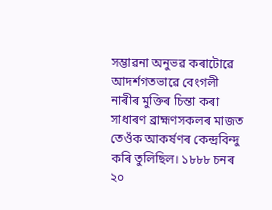সম্ভাৱনা অনুভৱ কৰাটোৱে আদর্শগতভাৱে বেংগলী নাৰীৰ মুক্তিৰ চিন্তা কৰা সাধাৰণ ব্রাহ্মণসকলৰ মাজত তেওঁক আকৰ্ষণৰ কেন্দ্ৰবিন্দু কৰি তুলিছিল। ১৮৮৮ চনৰ ২০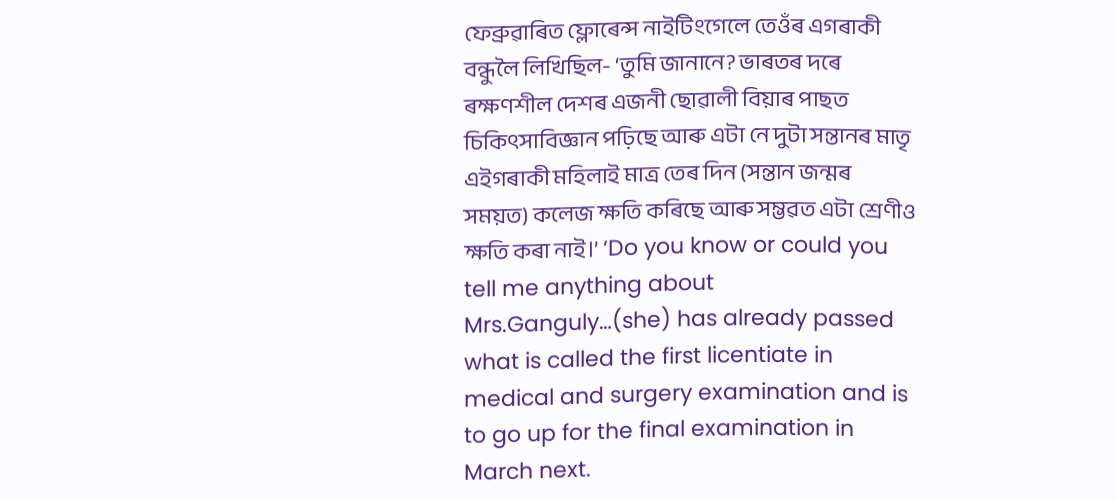ফেব্ৰুৱাৰিত ফ্লোৰেন্স নাইটিংগেলে তেওঁৰ এগৰাকী বন্ধুলৈ লিখিছিল- ‘তুমি জানানে? ভাৰতৰ দৰে ৰক্ষণশীল দেশৰ এজনী ছোৱালী বিয়াৰ পাছত চিকিৎসাবিজ্ঞান পঢ়িছে আৰু এটা নে দুটা সন্তানৰ মাতৃ এইগৰাকী মহিলাই মাত্র তেৰ দিন (সন্তান জন্মৰ সময়ত) কলেজ ক্ষতি কৰিছে আৰু সম্ভৱত এটা শ্রেণীও ক্ষতি কৰা নাই।’ ‘Do you know or could you tell me anything about Mrs.Ganguly…(she) has already passed what is called the first licentiate in medical and surgery examination and is to go up for the final examination in March next.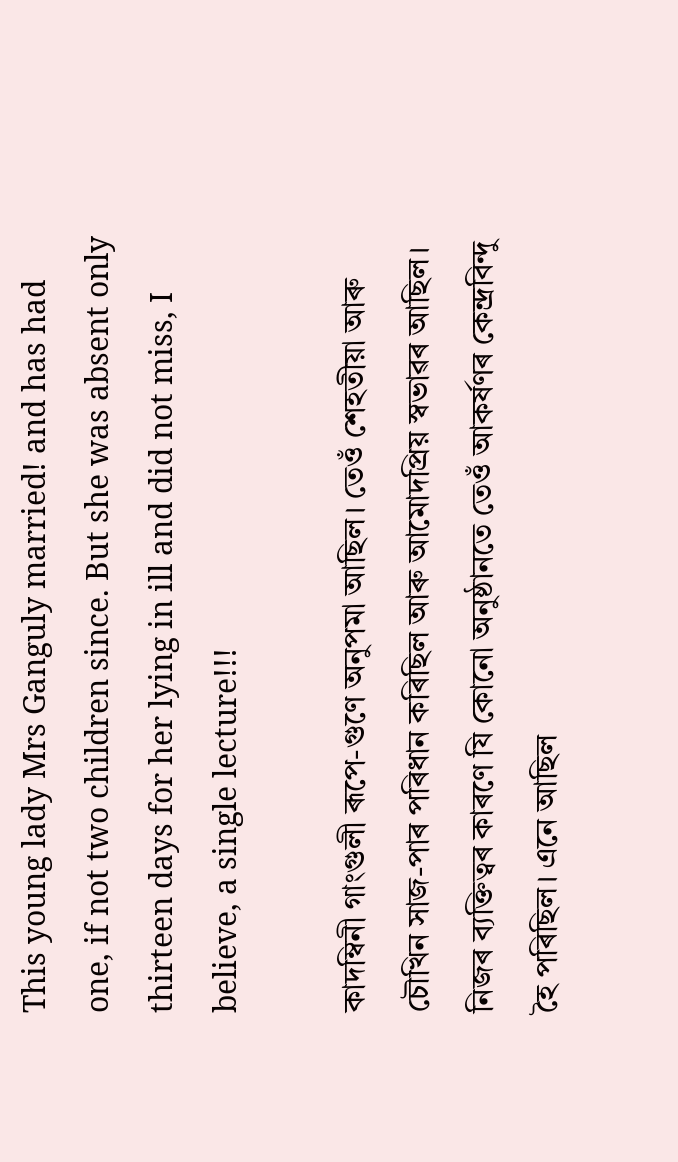This young lady Mrs Ganguly married! and has had one, if not two children since. But she was absent only thirteen days for her lying in ill and did not miss, I believe, a single lecture!!!

কাদম্বিনী গাংগুলী ৰূপে-গুণে অনুপমা আছিল। তেওঁ শেহতীয়া আৰু চৌখিন সাজ-পাৰ পৰিধান কৰিছিল আৰু আমোদপ্রিয় স্বভাৱৰ আছিল। নিজৰ ব্যক্তিত্বৰ কাৰণে যি কোনো অনুষ্ঠানতে তেওঁ আকৰ্ষণৰ কেন্দ্ৰবিন্দু হৈ পৰিছিল। এনে আছিল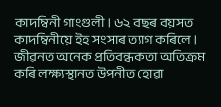কাদম্বিনী গাংগুলী। ৬২ বছৰ বয়সত কাদম্বিনীয়ে ইহ সংসাৰ ত্যাগ কৰিলে। জীৱনত অনেক প্রতিবন্ধকতা অতিক্রম কৰি লক্ষ্যস্থানত উপনীত হোৱা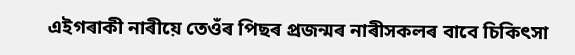এইগৰাকী নাৰীয়ে তেওঁৰ পিছৰ প্ৰজন্মৰ নাৰীসকলৰ বাবে চিকিৎসা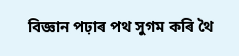বিজ্ঞান পঢ়াৰ পথ সুগম কৰি থৈ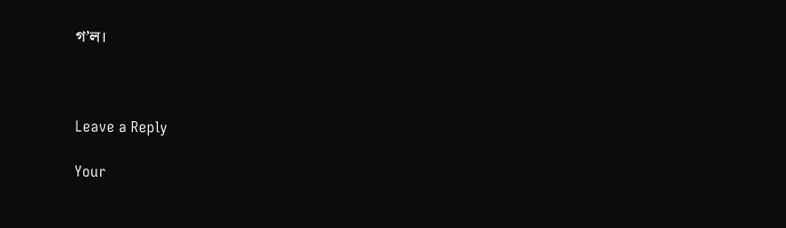গ’ল।



Leave a Reply

Your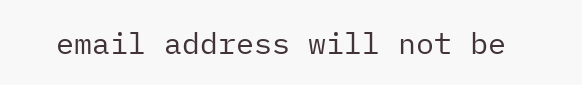email address will not be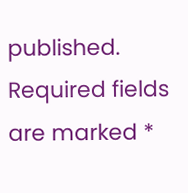published. Required fields are marked *